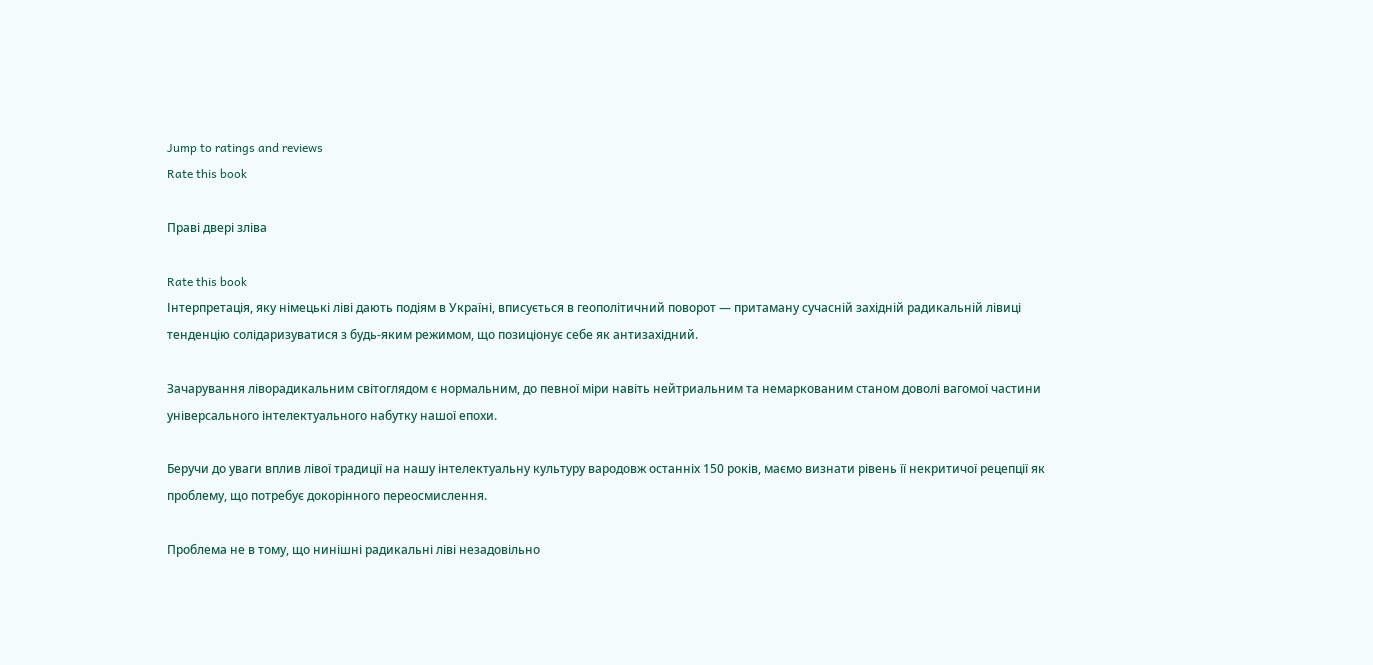Jump to ratings and reviews
Rate this book

Праві двері зліва

Rate this book
Інтерпретація, яку німецькі ліві дають подіям в Україні, вписується в геополітичний поворот — притаману сучасній західній радикальній лівиці тенденцію солідаризуватися з будь-яким режимом, що позиціонує себе як антизахідний.

Зачарування ліворадикальним світоглядом є нормальним, до певної міри навіть нейтриальним та немаркованим станом доволі вагомої частини універсального інтелектуального набутку нашої епохи.

Беручи до уваги вплив лівої традиції на нашу інтелектуальну культуру вародовж останніх 150 років, маємо визнати рівень її некритичої рецепції як проблему, що потребує докорінного переосмислення.

Проблема не в тому, що нинішні радикальні ліві незадовільно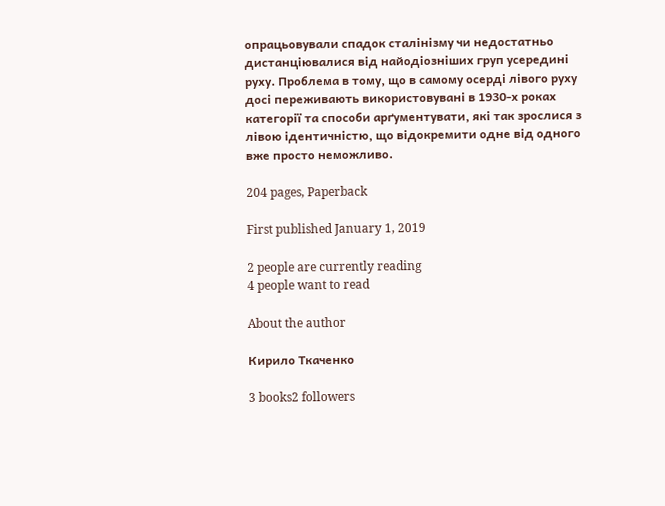опрацьовували спадок сталінізму чи недостатньо дистанціювалися від найодіозніших груп усередині руху. Проблема в тому, що в самому осерді лівого руху досі переживають використовувані в 1930-х роках категорії та способи арґументувати, які так зрослися з лівою ідентичністю, що відокремити одне від одного вже просто неможливо.

204 pages, Paperback

First published January 1, 2019

2 people are currently reading
4 people want to read

About the author

Кирило Ткаченко

3 books2 followers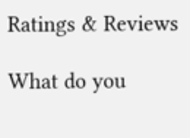Ratings & Reviews

What do you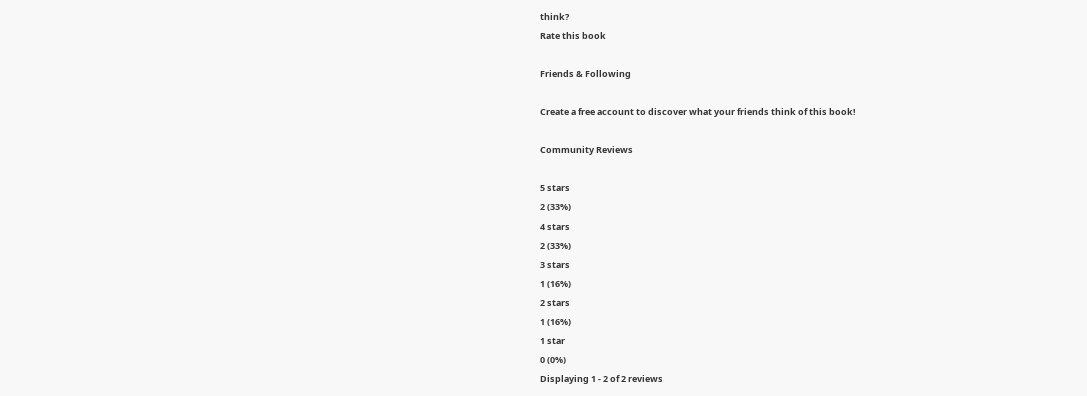think?
Rate this book

Friends & Following

Create a free account to discover what your friends think of this book!

Community Reviews

5 stars
2 (33%)
4 stars
2 (33%)
3 stars
1 (16%)
2 stars
1 (16%)
1 star
0 (0%)
Displaying 1 - 2 of 2 reviews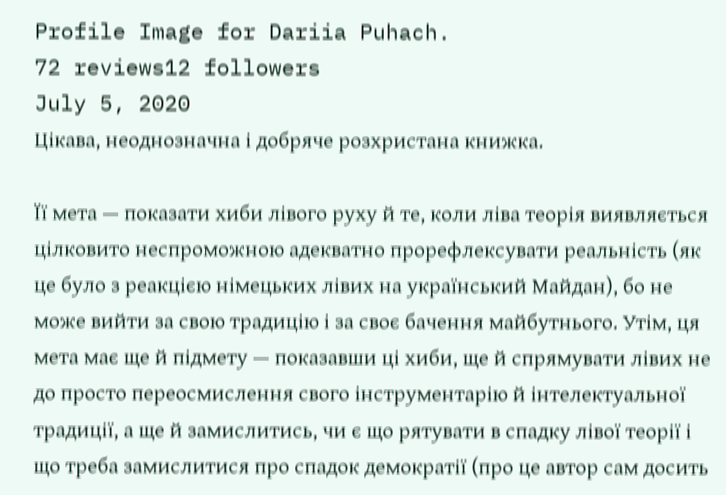Profile Image for Dariia Puhach.
72 reviews12 followers
July 5, 2020
Цікава, неоднозначна і добряче розхристана книжка.

Її мета — показати хиби лівого руху й те, коли ліва теорія виявляється цілковито неспроможною адекватно прорефлексувати реальність (як це було з реакцією німецьких лівих на український Майдан), бо не може вийти за свою традицію і за своє бачення майбутнього. Утім, ця мета має ще й підмету — показавши ці хиби, ще й спрямувати лівих не до просто переосмислення свого інструментарію й інтелектуальної традиції, а ще й замислитись, чи є що рятувати в спадку лівої теорії і що треба замислитися про спадок демократії (про це автор сам досить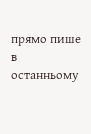прямо пише в останньому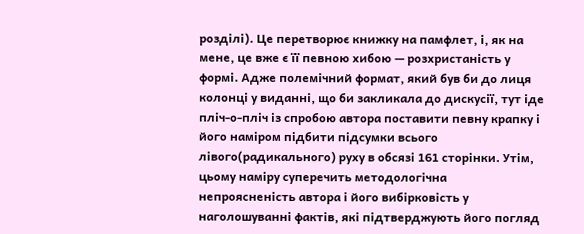розділі). Це перетворює книжку на памфлет, і, як на мене, це вже є її певною хибою — розхристаність у формі. Адже полемічний формат, який був би до лиця колонці у виданні, що би закликала до дискусії, тут іде пліч-о-пліч із спробою автора поставити певну крапку і його наміром підбити підсумки всього лівого(радикального) руху в обсязі 161 сторінки. Утім, цьому наміру суперечить методологічна непроясненість автора і його вибірковість у наголошуванні фактів, які підтверджують його погляд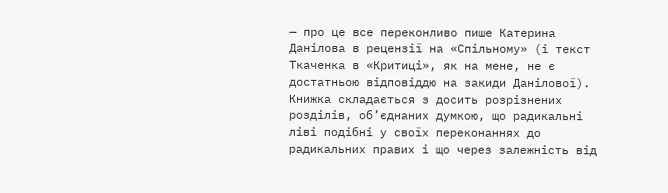— про це все переконливо пише Катерина Данілова в рецензії на «Спільному» (і текст Ткаченка в «Критиці», як на мене, не є достатньою відповіддю на закиди Данілової).
Книжка складається з досить розрізнених розділів, об’єднаних думкою, що радикальні ліві подібні у своїх переконаннях до радикальних правих і що через залежність від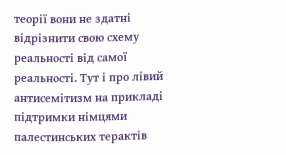теорії вони не здатні відрізнити свою схему реальності від самої реальності. Тут і про лівий антисемітизм на прикладі підтримки німцями палестинських терактів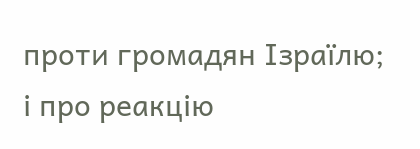проти громадян Ізраїлю; і про реакцію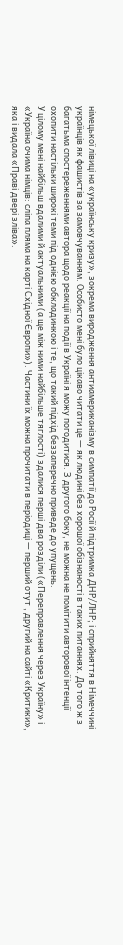німецької лівиці на «українську кризу», зокрема виродження антиамериканізму в симпатії до Росії й підтримка ДНР/ЛНР; і сприйняття в Німеччині українців як фашистів за замовчуванням. Особисто мені було цікаво читати це — як людині без хорошої обізнаності в таких питаннях. До того ж з багатьма спостереженнями автора щодо реакції на події в Україні я можу погодитися. З другого боку, не можна не помітити авторової інтенції охопити настільки широкі теми під однією обкладинкою і те, що такий підхід беззаперечно приведе до упущень.
У цілому мені найбільш вдалими й актуальними (а ще між ними найбільше тяглості) здалися перші два розділи («Переправлення через Україну» і «Україна очима німців: сліпа пляма на карті Східної Європи»). Частини їх можна прочитати в періодиці — перший отут , другий на сайті «Критики», яка і видала «Праві двері зліва».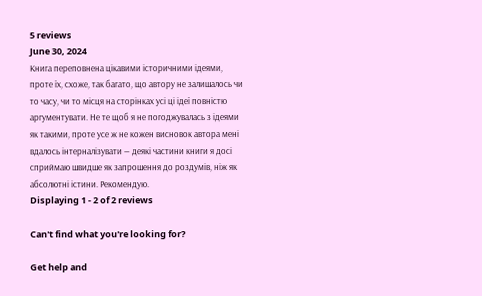5 reviews
June 30, 2024
Книга переповнена цікавими історичними ідеями, проте їх, схоже, так багато, що автору не залишалось чи то часу, чи то місця на сторінках усі ці ідеї повністю аргументувати. Не те щоб я не погоджувалась з ідеями як такими, проте усе ж не кожен висновок автора мені вдалось інтерналізувати — деякі частини книги я досі сприймаю швидше як запрошення до роздумів, ніж як абсолютні істини. Рекомендую.
Displaying 1 - 2 of 2 reviews

Can't find what you're looking for?

Get help and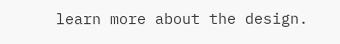learn more about the design.